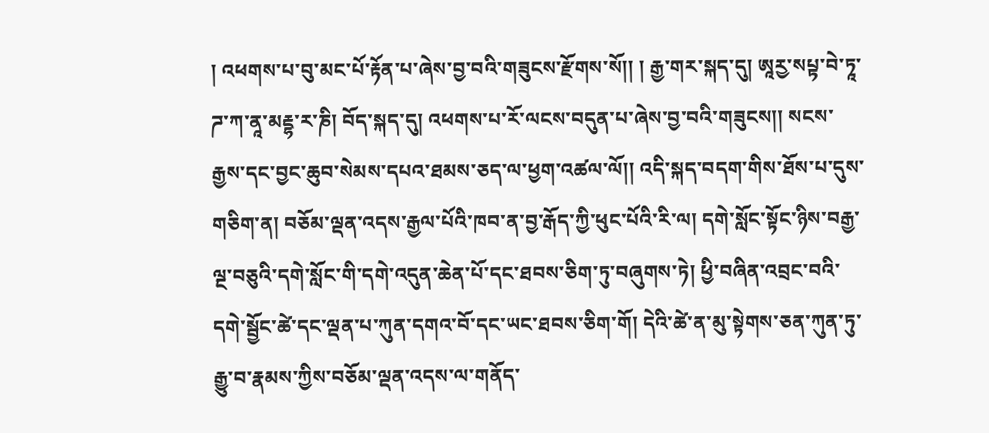། འཕགས་པ་བུ་མང་པོ་རྟོན་པ་ཞེས་བྱ་བའི་གཟུངས་རྫོགས་སོ།། ། རྒྱ་གར་སྐད་དུ། ཨཱརྱ་སཔྟ་བེ་ཏཱ་ཌ་ཀ་ནཱ་མརྡྷ་ར་ཎི། བོད་སྐད་དུ། འཕགས་པ་རོ་ལངས་བདུན་པ་ཞེས་བྱ་བའི་གཟུངས།། སངས་རྒྱས་དང་བྱང་ཆུབ་སེམས་དཔའ་ཐམས་ཅད་ལ་ཕྱག་འཚལ་ལོ།། འདི་སྐད་བདག་གིས་ཐོས་པ་དུས་གཅིག་ན། བཅོམ་ལྡན་འདས་རྒྱལ་པོའི་ཁབ་ན་བྱ་རྒོད་ཀྱི་ཕུང་པོའི་རི་ལ། དགེ་སློང་སྟོང་ཉིས་བརྒྱ་ལྔ་བཅུའི་དགེ་སློང་གི་དགེ་འདུན་ཆེན་པོ་དང་ཐབས་ཅིག་ཏུ་བཞུགས་ཏེ། ཕྱི་བཞིན་འབྲང་བའི་དགེ་སྦྱོང་ཚེ་དང་ལྡན་པ་ཀུན་དགའ་བོ་དང་ཡང་ཐབས་ཅིག་གོ། དེའི་ཚེ་ན་མུ་སྟེགས་ཅན་ཀུན་ཏུ་རྒྱུ་བ་རྣམས་ཀྱིས་བཅོམ་ལྡན་འདས་ལ་གནོད་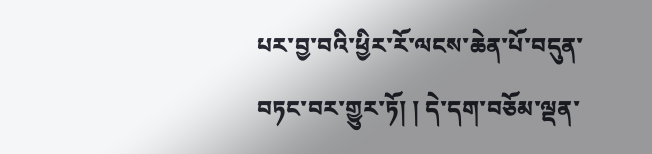པར་བྱ་བའི་ཕྱིར་རོ་ལངས་ཆེན་པོ་བདུན་བཏང་བར་གྱུར་ཏོ། ། དེ་དག་བཅོམ་ལྡན་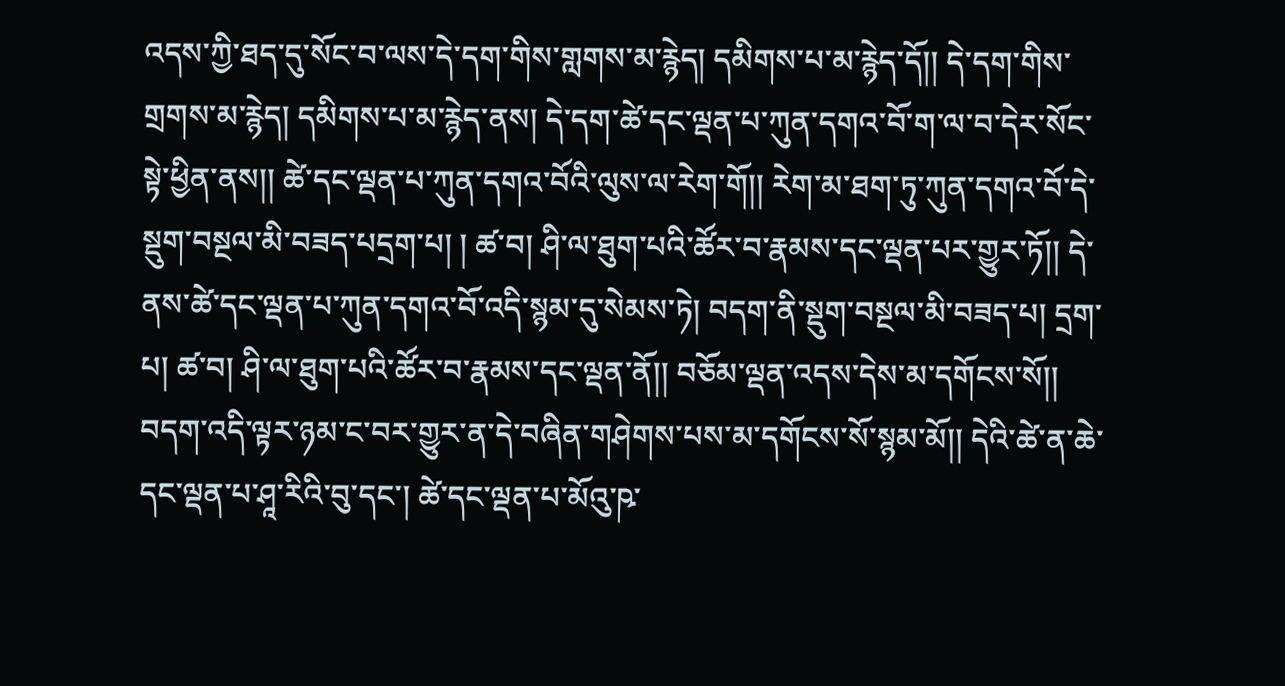འདས་ཀྱི་ཐད་དུ་སོང་བ་ལས་དེ་དག་གིས་གླགས་མ་རྙེད། དམིགས་པ་མ་རྙེད་དོ།། དེ་དག་གིས་གྲགས་མ་རྙེད། དམིགས་པ་མ་རྙེད་ནས། དེ་དག་ཚེ་དང་ལྡན་པ་ཀུན་དགའ་བོ་ག་ལ་བ་དེར་སོང་སྟེ་ཕྱིན་ནས།། ཚེ་དང་ལྡན་པ་ཀུན་དགའ་བོའི་ལུས་ལ་རེག་གོ།། རེག་མ་ཐག་ཏུ་ཀུན་དགའ་བོ་དེ་སྡུག་བསྔལ་མི་བཟད་པདྲག་པ། ། ཚ་བ། ཤི་ལ་ཐུག་པའི་ཚོར་བ་རྣམས་དང་ལྡན་པར་གྱུར་ཏོ།། དེ་ནས་ཚེ་དང་ལྡན་པ་ཀུན་དགའ་བོ་འདི་སྙམ་དུ་སེམས་ཏེ། བདག་ནི་སྡུག་བསྔལ་མི་བཟད་པ། དྲག་པ། ཚ་བ། ཤི་ལ་ཐུག་པའི་ཚོར་བ་རྣམས་དང་ལྡན་ནོ།། བཅོམ་ལྡན་འདས་དེས་མ་དགོངས་སོ།། བདག་འདི་ལྟར་ཉམ་ང་བར་གྱུར་ན་དེ་བཞིན་གཤེགས་པས་མ་དགོངས་སོ་སྙམ་མོ།། དེའི་ཚེ་ན་ཆེ་དང་ལྡན་པ་ཤཱ་རིའི་བུ་དང་། ཚེ་དང་ལྡན་པ་མོའུ་ཥ་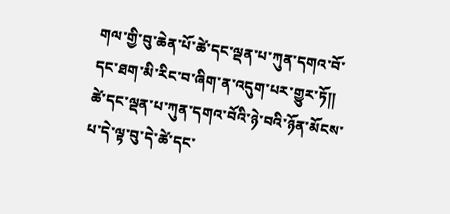གལ་གྱི་བུ་ཆེན་པོ་ཚེ་དང་ལྡན་པ་ཀུན་དགའ་བོ་དང་ཐག་མི་རིང་བ་ཞིག་ན་འདུག་པར་གྱུར་ཏོ།། ཚེ་དང་ལྡན་པ་ཀུན་དགའ་བོའི་ཉེ་བའི་ཉོན་མོངས་པ་དེ་ལྟ་བུ་དེ་ཚེ་དང་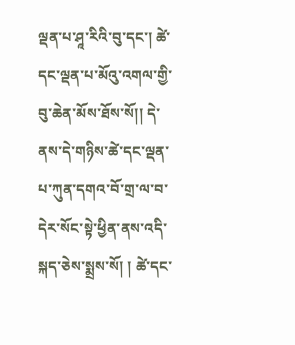ལྡན་པ་ཤཱ་རིའི་བུ་དང་། ཚེ་དང་ལྡན་པ་མོའུ་འགལ་གྱི་བུ་ཆེན་མོས་ཐོས་སོ།། དེ་ནས་དེ་གཉིས་ཚེ་དང་ལྡན་པ་ཀུན་དགའ་བོ་གྲ་ལ་བ་དེར་སོང་སྟེ་ཕྱིན་ནས་འདི་སྐད་ཅེས་སྨྲས་སོ། ། ཚེ་དང་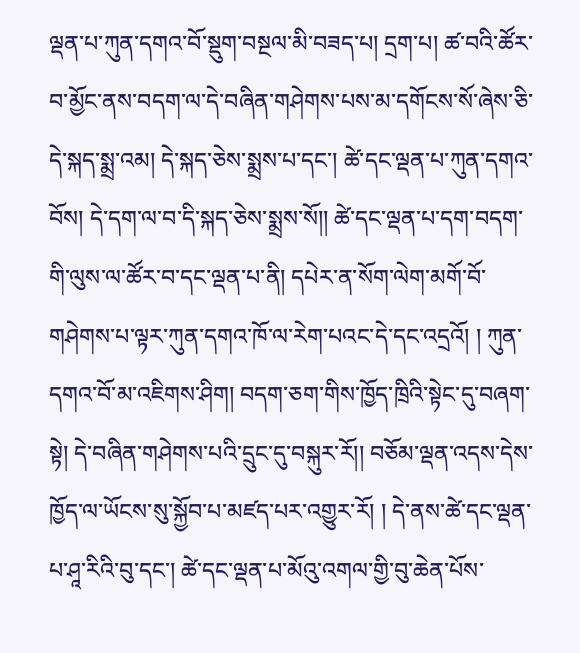ལྡན་པ་ཀུན་དགའ་བོ་སྡུག་བསྔལ་མི་བཟད་པ། དྲག་པ། ཚ་བའི་ཚོར་བ་མྱོང་ནས་བདག་ལ་དེ་བཞིན་གཤེགས་པས་མ་དགོངས་སོ་ཞེས་ཅི་དེ་སྐད་སྨྲ་འམ། དེ་སྐད་ཅེས་སྨྲས་པ་དང་། ཚེ་དང་ལྡན་པ་ཀུན་དགའ་བོས། དེ་དག་ལ་བ་དི་སྐད་ཅེས་སྨྲས་སོ།། ཚེ་དང་ལྡན་པ་དག་བདག་གི་ལུས་ལ་ཚོར་བ་དང་ལྡན་པ་ནི། དཔེར་ན་སོག་ལེག་མགོ་བོ་གཤེགས་པ་ལྟར་ཀུན་དགའ་ཁོ་ལ་རེག་པའང་དེ་དང་འདྲའོ། ། ཀུན་དགའ་བོ་མ་འཇིགས་ཤིག། བདག་ཅག་གིས་ཁྱོད་ཁྲིའི་སྟེང་དུ་བཞག་སྟེ། དེ་བཞིན་གཤེགས་པའི་དྲུང་དུ་བསྐུར་རོ།། བཅོམ་ལྡན་འདས་དེས་ཁྱོད་ལ་ཡོངས་སུ་སྐྱོབ་པ་མཛད་པར་འགྱུར་རོ། ། དེ་ནས་ཚེ་དང་ལྡན་པ་ཤཱ་རིའི་བུ་དང་། ཚེ་དང་ལྡན་པ་མོའུ་འགལ་གྱི་བུ་ཆེན་པོས་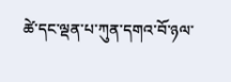ཚེ་དང་ལྡན་པ་ཀུན་དགའ་བོ་ཉལ་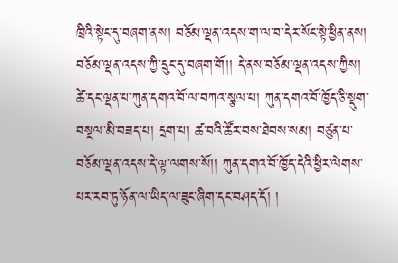ཁྲིའི་སྟེང་དུ་བཞག་ནས། བཅོམ་ལྡན་འདས་ག་ལ་བ་དེར་སོང་སྟེ་ཕྱིན་ནས། བཅོམ་ལྡན་འདས་ཀྱི་དྲུང་དུ་བཞག་གོ།། དེ་ནས་བཅོམ་ལྡན་འདས་ཀྱིས། ཚེ་དང་ལྡན་པ་ཀུན་དགའ་བོ་ལ་བཀའ་སྩལ་པ། ཀུན་དགའ་བོ་ཁྱོད་ཅི་སྡུག་བསྔལ་མི་བཟད་པ། དྲག་པ། ཚ་བའི་ཚོར་བས་ཐེབས་སམ། བཙུན་པ་བཅོམ་ལྡན་འདས་དེ་ལྟ་ལགས་སོ།། ཀུན་དགའ་བོ་ཁྱོད་དེའི་ཕྱིར་ལེགས་པར་རབ་ཏུ་ཉོན་ལ་ཡིད་ལ་ཟུང་ཞིག་དང་བཤད་དོ། །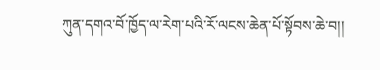ཀུན་དགའ་བོ་ཁྱོད་ལ་རེག་པའི་རོ་ལངས་ཆེན་པོ་སྟོབས་ཆེ་བ།།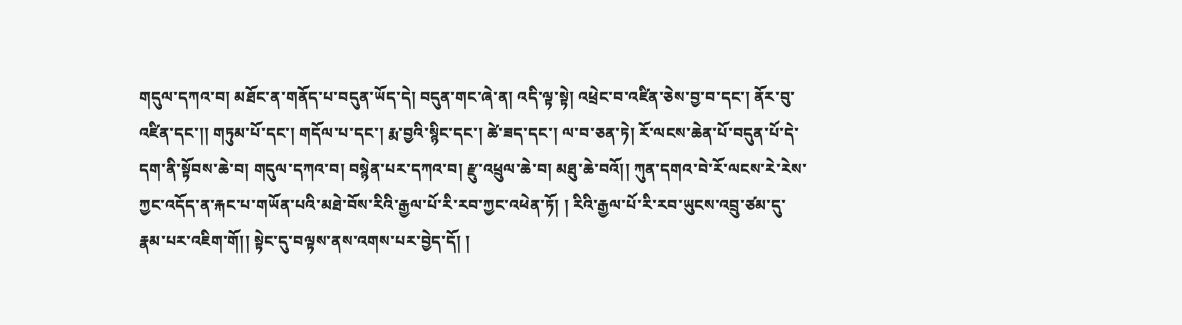གདུལ་དཀའ་བ། མཐོང་ན་གནོད་པ་བདུན་ཡོད་དེ། བདུན་གང་ཞེ་ན། འདི་ལྟ་སྟེ། འཕྲེང་བ་འཛིན་ཅེས་བྱ་བ་དང་། ནོར་བུ་འཛིན་དང་།། གཏུམ་པོ་དང་། གདོལ་པ་དང་། རྨ་བྱའི་སྙིང་དང་། ཚེ་ཟད་དང་། ལ་བ་ཅན་ཏེ། རོ་ལངས་ཆེན་པོ་བདུན་པོ་དེ་དག་ནི་སྟོབས་ཆེ་བ། གདུལ་དཀའ་བ། བསྙེན་པར་དཀའ་བ། རྫུ་འཕྲུལ་ཆེ་བ། མཐུ་ཆེ་བའོ།། ཀུན་དགའ་བེ་རོ་ལངས་རེ་རེས་ཀྱང་འདོད་ན་རྐང་པ་གཡོན་པའི་མཐེ་བོས་རིའི་རྒྱལ་པོ་རི་རབ་ཀྱང་འཕེན་ཏོ། ། རིའི་རྒྱལ་པོ་རི་རབ་ཡུངས་འབྲུ་ཙམ་དུ་རྣམ་པར་འཇིག་གོ།། སྟེང་དུ་བལྟས་ནས་འགས་པར་བྱེད་དོ། །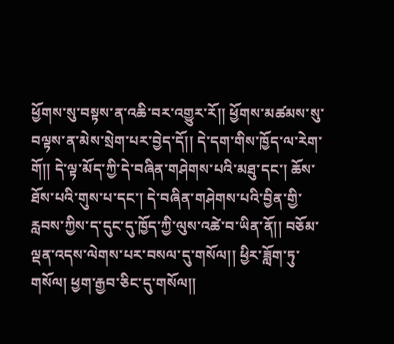ཕྱོགས་སུ་བསྟས་ན་འཆི་བར་འགྱུར་རོ།། ཕྱོགས་མཚམས་སུ་བལྟས་ན་མེས་སྲེག་པར་བྱེད་དོ།། དེ་དག་གིས་ཁྱོད་ལ་རེག་གོ།། དེ་ལྟ་མོད་ཀྱི་དེ་བཞིན་གཤེགས་པའི་མཐུ་དང་། ཆོས་ཐོས་པའི་གུས་པ་དང་། དེ་བཞིན་གཤེགས་པའི་བྱིན་གྱི་རླབས་ཀྱིས་ད་དུང་དུ་ཁྱོད་ཀྱི་ལུས་འཚེ་བ་ཡིན་ནོ།། བཅོམ་ལྡན་འདས་ལེགས་པར་བསལ་དུ་གསོལ།། ཕྱིར་ཟློག་ཏུ་གསོལ། ཕྱག་རྒྱབ་ཅིང་དུ་གསོལ།།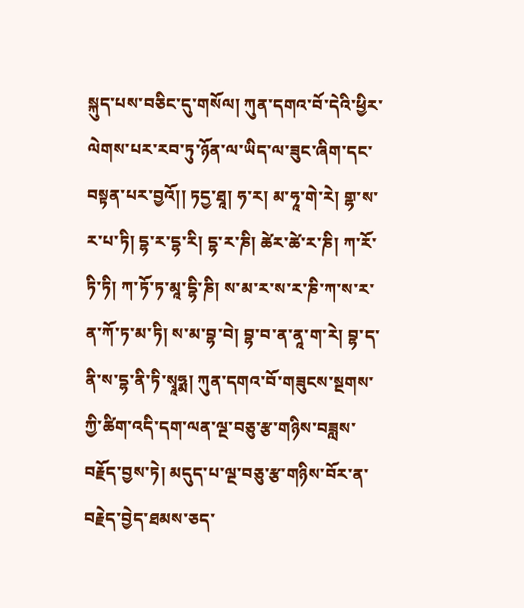སྐུད་པས་བཅིང་དུ་གསོལ། ཀུན་དགའ་བོ་དེའི་ཕྱིར་ལེགས་པར་རབ་ཏུ་ཉོན་ལ་ཡིད་ལ་ཟུང་ཞིག་དང་བསྟན་པར་བྱའོ།། ཏདྱ་ཐཱ། ཧ་ར། མ་ཧཱ་གེ་རེ། གྷ་ས་ར་པ་ཏི། དྷ་ར་དྷ་རི། དྷ་ར་ཎི། ཚེར་ཚེ་ར་ཎི། ཀ་རོ་ཏི་ཏི། ཀ་ཏོ་ཏ་མཱ་དྷི་ཎི། ས་མ་ར་ས་ར་ཎི་ཀ་ས་ར་ན་ཀོ་ཏ་མ་ཏི། ས་མ་བྷ་བེ། བྷ་བ་ན་ནཱ་ག་རེ། བྷ་ད་ནི་ས་དྷ་ནི་ཏི་སྭཱཧྨ། ཀུན་དགའ་བོ་གཟུངས་སྔགས་ཀྱི་ཚིག་འདི་དག་ལན་ལྔ་བཅུ་རྩ་གཉིས་བཟླས་བརྗོད་བྱས་ཏེ། མདུད་པ་ལྔ་བཅུ་རྩ་གཉིས་བོར་ན་བརྗེད་བྱེད་ཐམས་ཅད་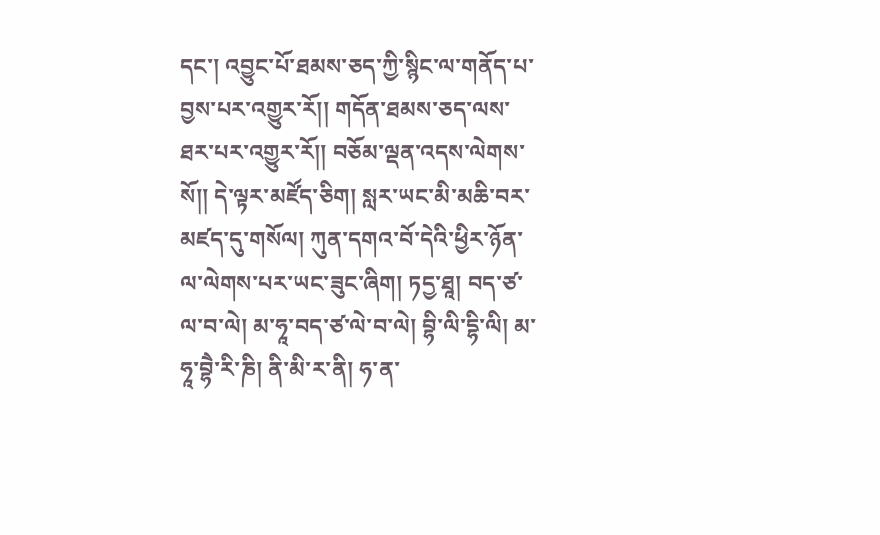དང་། འབྱུང་པོ་ཐམས་ཅད་ཀྱི་སྙིང་ལ་གནོད་པ་བྱས་པར་འགྱུར་རོ།། གདོན་ཐམས་ཅད་ལས་ཐར་པར་འགྱུར་རོ།། བཅོམ་ལྡན་འདས་ལེགས་སོ།། དེ་ལྟར་མཛོད་ཅིག། སླར་ཡང་མི་མཆི་བར་མཛད་དུ་གསོལ། ཀུན་དགའ་བོ་དེའི་ཕྱིར་ཉོན་ལ་ལེགས་པར་ཡང་ཟུང་ཞིག། ཏདྱ་ཐཱ། བད་ཙ་ལ་བ་ལེ། མ་ཧཱ་བད་ཙ་ལེ་བ་ལེ། བྷི་ལི་དྷི་ལི། མ་ཧཱ་བྷཻ་རི་ཎི། ནི་མི་ར་ནི། ཧ་ན་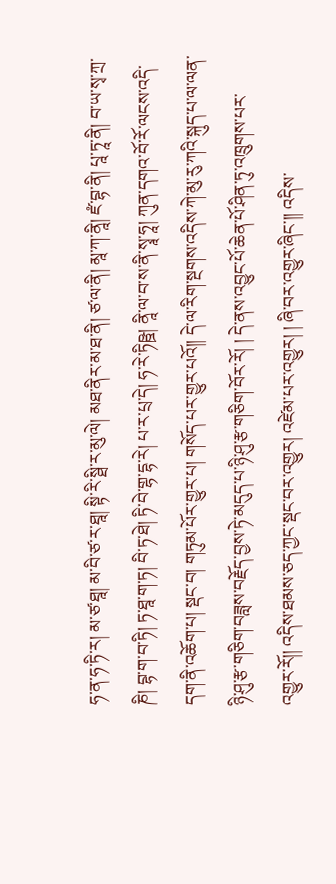ཧ་ན་ཧ་ཏི་ར། མ་ཙ་ཐཱ། མ་བི་ཙ་ར་ཐཱ། སྟི་རི་སྠི་ར་མུ་ལེ། མཐ་ནིར་མ་ཐ་ནི། ཙ་ལ་ནི། མཱ་ཀ་ནཱི། ཛཾ་བྷ་ནི། པཱ་ཏཱ་ནི། བ་ཡ་སྭ་ཀྲ་ཎི། བྷ་ག་བ་ཏི། ཏ་ཐཱ་ག་ཏ། བི་ཏ་ཐེ། ཏི་བེ་གྷ་དྷ་རེ། པ་ར་པྲ་དེ། ཧ་རེ་ཏིཥྛ། ནཱི་ལ་བ་ས་ནི་སྭཱ་ཧཱ། ཀུན་དགའ་བོ་རོ་ལངས་འདི་དག་ནི་འཆོག་པ། སྡང་བ། གཏུམ་པོར་གྱུར་པ། གསོད་པར་གྱུར་པའོ།། དེ་ལ་རིག་སྔགས་འདིས་ཀེ་མུ་རུ་ཀའི་སྐུད་པ་ལ་ལན་ཉི་ཤུ་རྩ་གཅིག་བཟླས་བརྗོད་བྱས་ཏེ་མདུད་པ་ཉི་ཤུ་རྩ་གཅིག་བོར་རོ། ། དེ་ནས་འབྱུང་པོ་ཆེན་པོ་ཤིན་ཏུ་འཁྲུགས་པར་འགྱུར་རོ།། འདིས་ཐམས་ཅད་ཀྱང་སྡང་བར་འགྱུར། འཛེམ་པར་འགྱུར། ། ཞི་བར་འགྱུར་ཞིང་།། འདིས་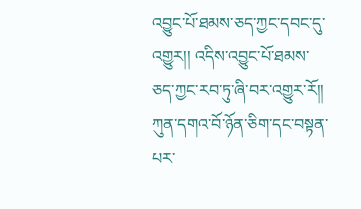འབྱུང་པོ་ཐམས་ཅད་ཀྱང་དབང་དུ་འགྱུར།། འདིས་འབྱུང་པོ་ཐམས་ཅད་ཀྱང་རབ་ཏུ་ཞི་བར་འགྱུར་རོ།། ཀུན་དགའ་བོ་ཉོན་ཅིག་དང་བསྟན་པར་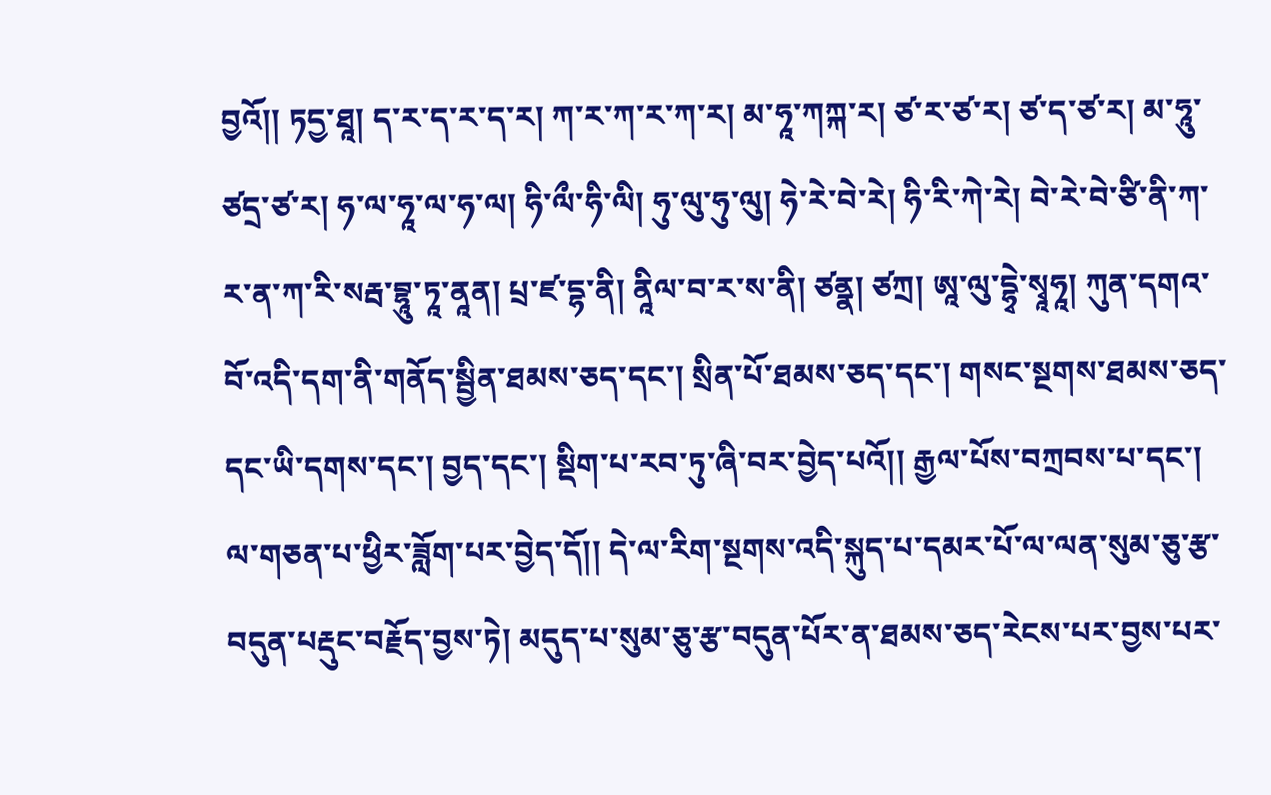བྱའོ།། ཏདྱ་ཐཱ། ད་ར་ད་ར་ད་ར། ཀ་ར་ཀ་ར་ཀ་ར། མ་ཧཱ་ཀཀྐ་ར། ཙ་ར་ཙ་ར། ཙ་ད་ཙ་ར། མ་ཧཱུ་ཙདྲ་ཙ་ར། ཧ་ལ་ཧཱ་ལ་ཧ་ལ། ཧི་ལྀ་ཧི་ལི། ཧུ་ལུ་ཧུ་ལུ། ཧེ་རེ་བེ་རེ། ཧི་རི་ཀེ་རེ། བེ་རེ་བེ་ཙི་ནི་ཀ་ར་ན་ཀ་རི་སརྦ་བྷཱུ་ཏཱ་ནཱན། པྲ་ཛ་དྷ་ནི། ནཱིལ་བ་ར་ས་ནི། ཙནྣ། ཙཀྲ། ཨཱ་ལུ་དྷྭེ་སྭཱཧཱ། ཀུན་དགའ་བོ་འདི་དག་ནི་གནོད་སྦྱིན་ཐམས་ཅད་དང་། སྲིན་པོ་ཐམས་ཅད་དང་། གསང་སྔགས་ཐམས་ཅད་དང་ཡི་དགས་དང་། བྱད་དང་། སྡིག་པ་རབ་ཏུ་ཞི་བར་བྱེད་པའོ།། རྒྱལ་པོས་བཀྲབས་པ་དང་། ལ་གཅན་པ་ཕྱིར་ཟློག་པར་བྱེད་དོ།། དེ་ལ་རིག་སྔགས་འདི་སྐུད་པ་དམར་པོ་ལ་ལན་སུམ་ཅུ་རྩ་བདུན་པརྡུང་བརྗོད་བྱས་ཏེ། མདུད་པ་སུམ་ཅུ་རྩ་བདུན་པོར་ན་ཐམས་ཅད་རེངས་པར་བྱས་པར་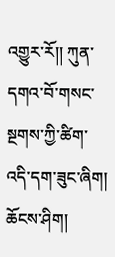འགྱུར་རོ།། ཀུན་དགའ་བོ་གསང་སྔགས་ཀྱི་ཚིག་འདི་དག་ཟུང་ཞིག། ཆོངས་ཤིག།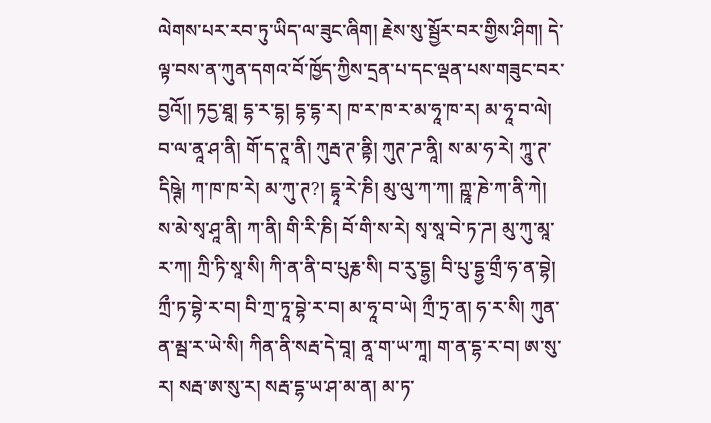ལེགས་པར་རབ་ཏུ་ཡིད་ལ་ཟུང་ཞིག། རྗེས་སུ་སྦྱོར་བར་གྱིས་ཤིག། དེ་ལྟ་བས་ན་ཀུན་དགའ་བོ་ཁྱོད་ཀྱིས་དྲན་པ་དང་ལྡན་པས་གཟུང་བར་བྱའོ།། ཏདྱ་ཐཱ། དྷ་ར་དྷ། དྷ་དྷ་ར། ཁ་ར་ཁ་ར་མ་ཧཱ་ཁ་ར། མ་ཧཱ་བ་ལེ། བ་ལ་ནཱ་ཤ་ནི། གོ་ད་ཊཱ་ནི། ཀུརྦ་ཊ་ནྟི། ཀུཊ་ཌ་ནཱི། ས་མ་ཧ་རེ། ཀཱུ་ཊ་དིཥྚེ། ཀ་ཁ་ཁ་རེ། མ་ཀུ་ཊ?། དྷཱ་རེ་ཎི། མུ་ལུ་ཀ་ཀ། ཀྵཱ་ཎེ་ཀ་ནི་ཀེ། ས་མེ་སྭ་ཤཱ་ནི། ཀ་ནི། གི་རི་ཎི། བོ་གི་ས་རེ། སྭ་སཱ་བེ་ཏ་ཌ། མུ་ཀུ་མཱ་ར་ཀ། ཀྲི་ཏི་སཱ་སི། ཀི་ན་ནི་བ་པུརྞ་སི། བ་རུ་དྷྱ། བི་པུ་དྷྱ་གྲྀ་ཧ་ན་བྷེ། ཀྲྀ་ཏ་བྷེ་ར་བ། བི་ཀྲ་ཏཱ་བྷེ་ར་བ། མ་ཧཱ་བ་ཡེ། ཀྲྀ་ཏྲ་ན། ཧ་ར་སི། ཀུན་ན་མྦ་ར་ཡེ་སི། ཀིན་ནི་སརྦ་དེ་བཱ། ནཱ་ག་ཡ་ཀཱ། ག་ན་དྷ་ར་བ། ཨ་སུ་ར། སརྦ་ཨ་སུ་ར། སརྦ་དྷ་ཡ་ཤ་མ་ན། མ་ཏ་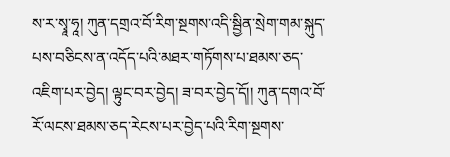ས་ར་སྭཱ་ཧཱ། ཀུན་དགྲའ་བོ་རིག་སྔགས་འདི་སྦྱིན་སྲེག་གམ་སྐུད་པས་བཅིངས་ན་འདོད་པའི་མཐར་གཏོགས་པ་ཐམས་ཅད་འཇིག་པར་བྱེད། ལྟུང་བར་བྱེད། ཟ་བར་བྱེད་དོ།། ཀུན་དགའ་བོ་རོ་ལངས་ཐམས་ཅད་རེངས་པར་བྱེད་པའི་རིག་སྔགས་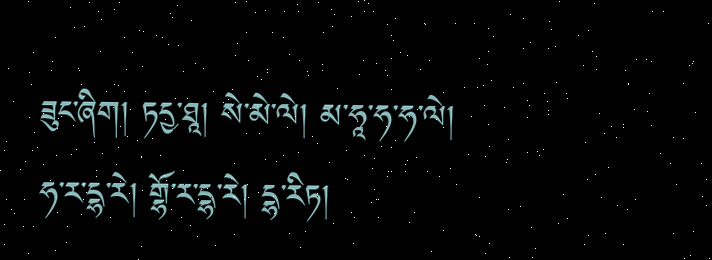ཟུང་ཞིག། ཏདྱ་ཐཱ། སེ་མེ་ལེ། མ་ཧཱ་ཧ་ཧ་ལེ། ཧ་ར་དྷ་རེ། གྷོ་ར་དྷ་རེ། དྷ་རིཏ།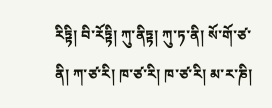རིཏྟི། བི་རོཏྟི། ཀུ་ནིཏྟ། ཀུ་ཏ་ནི། སོ་གོ་ཙ་ནི། ཀ་ཙ་རི། ཁ་ཙ་རི། ཁ་ཙ་རི། མ་ར་ཎི།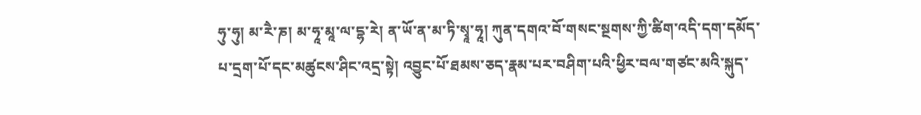ཧུ་ཧུ། མ་རཻ་ཎ། མ་ཧཱ་མཱ་ལ་དྷ་རེ། ན་ཡོ་ན་མ་ཏི་སྭཱ་ཧཱ། ཀུན་དགའ་བོ་གསང་སྔགས་ཀྱི་ཚིག་འདི་དག་དམོད་པ་དྲག་པོ་དང་མཚུངས་ཤིང་འདྲ་སྟེ། འབྱུང་པོ་ཐམས་ཅད་རྣམ་པར་བཤིག་པའི་ཕྱིར་བལ་གཙང་མའི་སྐུད་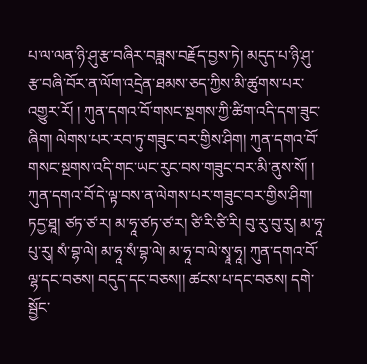པ་ལ་ལན་ཉི་ཤུ་རྩ་བཞིར་བཟླས་བརྗོད་བྱས་ཏེ། མདུད་པ་ཉི་ཤུ་རྩ་བཞི་བོར་ན་ལོག་འདྲེན་ཐམས་ཅད་ཀྱིས་མི་ཚུགས་པར་འགྱུར་རོ། ། ཀུན་དགའ་བོ་གསང་སྔགས་ཀྱི་ཚིག་འདི་དག་ཟུང་ཞིག། ལེགས་པར་རབ་ཏུ་གཟུང་བར་གྱིས་ཤིག། ཀུན་དགའ་བོ་གསང་སྔགས་འདི་གང་ཡང་རུང་བས་གཟུང་བར་མི་ནུས་སོ། ། ཀུན་དགའ་བོ་དེ་ལྟ་བས་ན་ལེགས་པར་གཟུང་བར་གྱིས་ཤིག། ཏདྱ་ཐཱ། ཙཏ་ཙ་ར། མ་ཧཱ་ཙཏ་ཙ་ར། ཙི་རི་ཙི་རི། བུ་རུ་བུ་རུ། མ་ཧཱ་པུ་རུ། སཾ་བྷ་ལེ། མ་ཧཱ་སཾ་བྷ་ལེ། མ་ཧཱ་བ་ལེ་སྭཱ་ཧཱ། ཀུན་དགའ་བོ་ལྷ་དང་བཅས། བདུད་དང་བཅས།། ཚངས་པ་དང་བཅས། དགེ་སྦྱོང་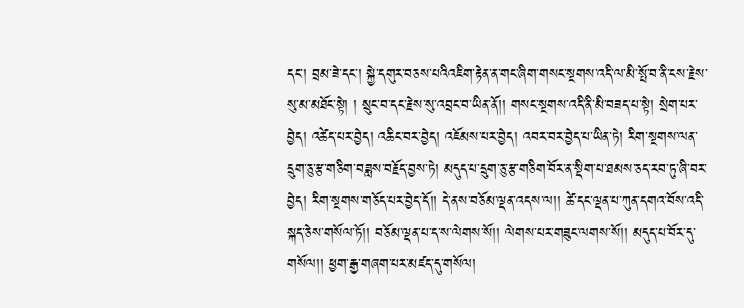དང་། བྲམ་ཟེ་དང་། སྐྱེ་དགུར་བཅས་པའིའཇིག་རྟེན་ན་གང་ཞིག་གསང་སྔགས་འདི་ལ་མི་སྤོ་བ་ནི་ངས་རྗེས་སུ་མ་མཐོང་སྟེ། ། སྲུང་བ་དང་རྗེས་སུ་འབྲང་བ་ཡིན་ནོ།། གསང་སྔགས་འདི་ནི་མི་བཟད་པ་སྟེ། སྲེག་པར་བྱེད། འཚེད་པར་བྱེད། འཆིང་བར་བྱེད། འཇོམས་པར་བྱེད། འབར་བར་བྱེད་པ་ཡིན་ཏེ། རིག་སྔགས་ལན་དྲུག་ཅུ་རྩ་གཅིག་བཟླས་བརྗོད་བྱས་ཏེ། མདུད་པ་དྲུག་ཅུ་རྩ་གཅིག་བོར་ན་སྡིག་པ་ཐམས་ཅད་རབ་ཏུ་ཞི་བར་བྱེད། རིག་སྔགས་གཅོད་པར་བྱེད་དོ།། དེ་ནས་བཅོམ་ལྡན་འདས་ལ།། ཚེ་དང་ལྡན་པ་ཀུན་དགའ་བོས་འདི་སྐད་ཅེས་གསོལ་ཏོ།། བཅོམ་ལྡན་པ་ད་ས་ལེགས་སོ།། ལེགས་པར་གཟུང་ལགས་སོ།། མདུད་པ་བོར་དུ་གསོལ།། ཕྱག་རྒྱ་གཞག་པར་མཛད་དུ་གསོལ།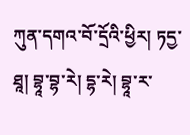ཀུན་དགའ་བོ་དྲོའི་ཕྱིར། ཏདྱ་ཐཱ། བྷཱ་བྷ་རེ། དྷ་རེ། བྷཱ་ར་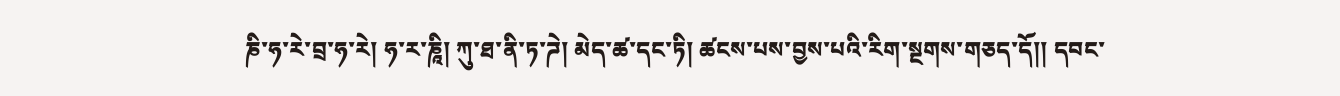ཎི་ཧ་རེ་བྲ་ཧ་རེ། ཧ་ར་ཎཱི། ཀུ་ཐ་ནི་ཏ་ཌེ། མེད་ཚ་དང་ཏི། ཚངས་པས་བྱས་པའི་རིག་སྔགས་གཅད་དོ།། དབང་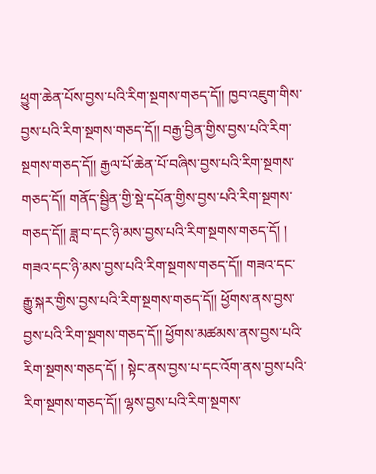ཕྱུག་ཆེན་པོས་བྱས་པའི་རིག་སྔགས་གཅད་དོ།། ཁྱབ་འཇུག་གིས་བྱས་པའི་རིག་སྔགས་གཅད་དོ།། བརྒྱ་བྱིན་གྱིས་བྱས་པའི་རིག་སྔགས་གཅད་དོ།། རྒྱལ་པོ་ཆེན་པོ་བཞིས་བྱས་པའི་རིག་སྔགས་གཅད་དོ།། གནོད་སྦྱིན་གྱི་སྡེ་དཔོན་གྱིས་བྱས་པའི་རིག་སྔགས་གཅད་དོ།། ཟླ་བ་དང་ཉི་མས་བྱས་པའི་རིག་སྔགས་གཅད་དོ། ། གཟའ་དང་ཉི་མས་བྱས་པའི་རིག་སྔགས་གཅད་དོ།། གཟའ་དང་རྒྱུ་སྐར་གྱིས་བྱས་པའི་རིག་སྔགས་གཅད་དོ།། ཕྱོགས་ནས་བྱས་བྱས་པའི་རིག་སྔགས་གཅད་དོ།། ཕྱོགས་མཚམས་ནས་བྱས་པའི་རིག་སྔགས་གཅད་དོ། ། སྟེང་ནས་བྱས་པ་དང་འོག་ནས་བྱས་པའི་རིག་སྔགས་གཅད་དོ།། ལྷས་བྱས་པའི་རིག་སྔགས་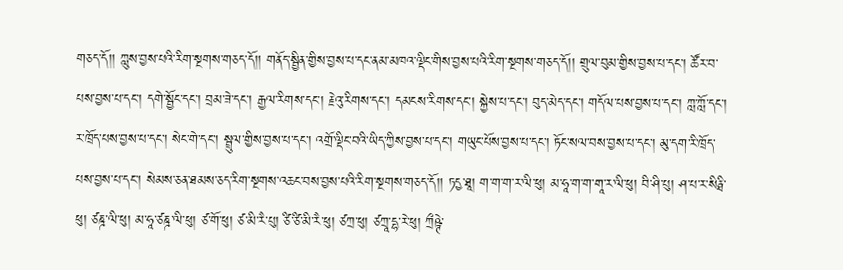གཅད་དོ།། ཀླུས་བྱས་པའི་རིག་སྔགས་གཅད་དོ།། གནོད་སྦྱིན་གྱིས་བྱས་པ་དང་ནམ་མཁའ་ལྡིང་གིས་བྱས་པའི་རིག་སྔགས་གཅད་དོ།། གྲུལ་བུམ་གྱིས་བྱས་པ་དང་། ཚོར་བ་པས་བྱས་པ་དང་། དགེ་སྦྱོང་དང་། བྲམ་ཟེ་དང་། རྒྱལ་རིགས་དང་། རྗེའུ་རིགས་དང་། དམངས་རིགས་དང་། སྐྱེས་པ་དང་། བུད་མེད་དང་། གདོལ་པས་བྱས་པ་དང་། ཀླ་ཀློ་དང་། ར་ཁྲོད་པས་བྱས་པ་དང་། སེང་གེ་དང་། སྦྲུལ་གྱིས་བྱས་པ་དང་། འགྲོ་ལྡིང་བའི་ཡིད་ཀྱིས་བྱས་པ་དང་། གཡུང་པོས་བྱས་པ་དང་། ཏོང་སལ་བས་བྱས་པ་དང་། མུ་དག་རི་ཁྲོད་པས་བྱས་པ་དང་། སེམས་ཅན་ཐམས་ཅད་རིག་སྔགས་འཆང་བས་བྱས་པའི་རིག་སྔགས་གཅད་དོ།། ཏདྱ་ཐཱ། ག་ག་ག་ར་ལི་ཕུ། མ་ཧཱ་ག་ག་གཱ་ར་ལི་ཕུ། བི་ཤི་པུ། ཤ་པ་ར་སིརྠི་ཕུ། ཙཎྜ་ལི་ཕུ། མ་ཧཱ་ཙཎྜ་ལི་ཕུ། ཙ་གོ་ཕུ། ཙ་མི་རཻ་པུ། ཙི་ཙི་མི་རཻ་ཕུ། ཙཀྲ་ཕུ། ཙཀྲཱ་དྷ་རེ་ཕུ། ཀྲྀཥྚེ་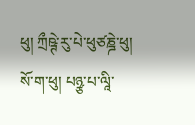ཕུ། ཀྲྀཥྚེ་རུ་པེ་ཕུཙཎྜེ་ཕུ། སོ་ག་ཕུ། པཉྩ་པ་ལཱི་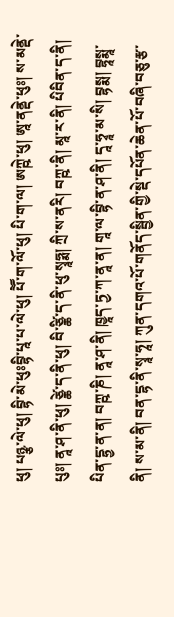ཕུ། པཉྩ་ལེ་ཕུ། བྷི་མེ་ཕུཿབྷི་པཱ་པ་ལེ་ཕུ། པཽ་ག་ལོ་ཕུ། པི་ག་ལ། ཨཀྵེ་ཕུ། ཨཱ་ནནྡེ་ཕུཿ། ས་མནྡེ་པུཿ། ནཱ་ཤ་ནི་ཕུ། ཙྪེ་ད་ནི་ཕུ། བི་ཙྪི་ད་ནི་ཕུ་སྭཱཧྨ། ཀྲི་ས་ནརི། བཀྵ་ནི། མཱ་ར་ནི། པིབིན་ད་ནི། པིན་དྷྱ་ན་ན། བཀྵ་ཎི། ནཱ་ཤ་ནི། ཁྱཱད་ཏྱ་ཀ་ནཱ་ན། གཱ་ལ་བྷི་ན་ཤ་ནི། དཱ་ཧྭཱ་མ་སི། བྷསྨ། བྷཱསྨཱ་ནི། ས་མ་ནི། བན་དྷ་ནི་སྭཱ་ཧཱ། ཀུན་དགའ་པོ་གནོད་སྦྱིན་གྱི་སྡེ་དཔོན་ཆེན་པོ་བཞི་བཅུ་རྩ་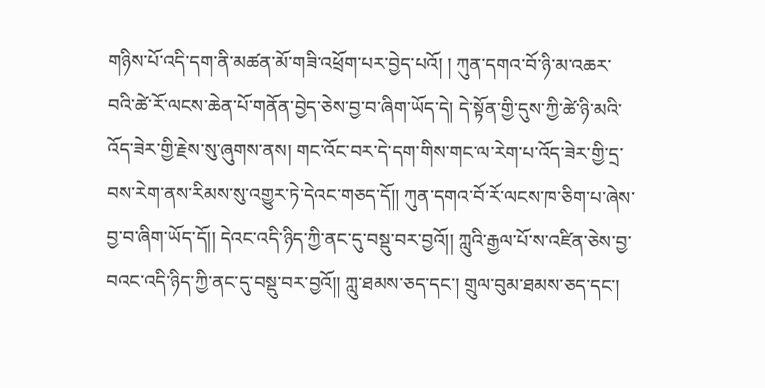གཉིས་པོ་འདི་དག་ནི་མཚན་མོ་གཟི་འཕྲོག་པར་བྱེད་པའོ། ། ཀུན་དགའ་བོ་ཉི་མ་འཆར་བའི་ཚེ་རོ་ལངས་ཆེན་པོ་གནོན་བྱེད་ཅེས་བྱ་བ་ཞིག་ཡོད་དེ། དེ་སྟོན་གྱི་དུས་ཀྱི་ཚེ་ཉི་མའི་འོད་ཟེར་གྱི་རྗེས་སུ་ཞུགས་ནས། གང་འོང་བར་དེ་དག་གིས་གང་ལ་རེག་པ་འོད་ཟེར་གྱི་དྲ་བས་རེག་ནས་རིམས་སུ་འགྱུར་ཏེ་དེའང་གཅད་དོ།། ཀུན་དགའ་བོ་རོ་ལངས་ཁ་ཅིག་པ་ཞེས་བྱ་བ་ཞིག་ཡོད་དོ།། དེའང་འདི་ཉིད་ཀྱི་ནང་དུ་བསྡུ་བར་བྱའོ།། ཀླུའི་རྒྱལ་པོ་ས་འཛིན་ཅེས་བྱ་བའང་འདི་ཉིད་ཀྱི་ནང་དུ་བསྡུ་བར་བྱའོ།། ཀླུ་ཐམས་ཅད་དང་། གྲུལ་བུམ་ཐམས་ཅད་དང་།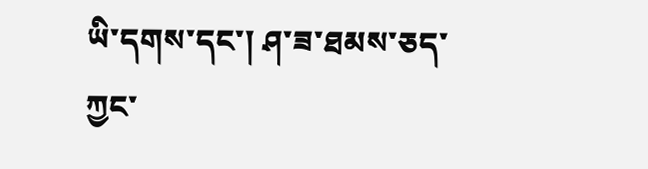ཡི་དགས་དང་། ཤ་ཟ་ཐམས་ཅད་ཀྱང་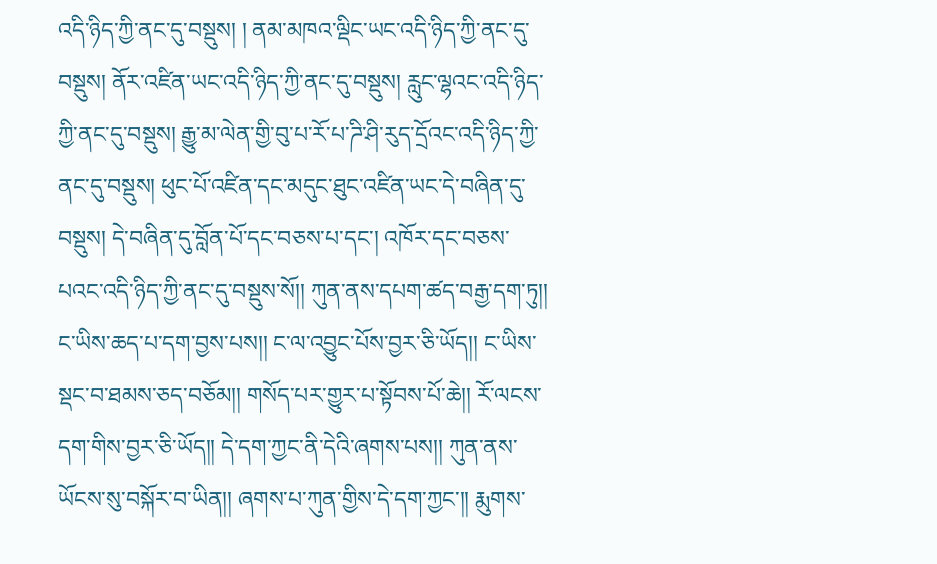འདི་ཉིད་ཀྱི་ནང་དུ་བསྡུས། ། ནམ་མཁའ་ལྡིང་ཡང་འདི་ཉིད་ཀྱི་ནང་དུ་བསྡུས། ནོར་འཛིན་ཡང་འདི་ཉིད་ཀྱི་ནང་དུ་བསྡུས། རླུང་ལྷའང་འདི་ཉིད་ཀྱི་ནང་དུ་བསྡུས། རྒྱུ་མ་ལེན་གྱི་བུ་པ་རོ་པ་ཌི་ཤི་རུད་དྲོའང་འདི་ཉིད་ཀྱི་ནང་དུ་བསྡུས། ཕུང་པོ་འཛིན་དང་མདུང་ཐུང་འཛིན་ཡང་དེ་བཞིན་དུ་བསྡུས། དེ་བཞིན་དུ་བློན་པོ་དང་བཅས་པ་དང་། འཁོར་དང་བཅས་པའང་འདི་ཉིད་ཀྱི་ནང་དུ་བསྡུས་སོ།། ཀུན་ནས་དཔག་ཚད་བརྒྱ་དག་ཏུ།། ང་ཡིས་ཆད་པ་དག་བྱས་པས།། ང་ལ་འབྱུང་པོས་བྱར་ཅི་ཡོད།། ང་ཡིས་སྡང་བ་ཐམས་ཅད་བཅོམ།། གསོད་པར་གྱུར་པ་སྟོབས་པོ་ཆེ།། རོ་ལངས་དག་གིས་བྱར་ཅི་ཡོད།། དེ་དག་ཀྱང་ནི་དེའི་ཞགས་པས།། ཀུན་ནས་ཡོངས་སུ་བསྐོར་བ་ཡིན།། ཞགས་པ་ཀུན་གྱིས་དེ་དག་ཀྱང་།། རྨུགས་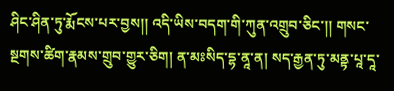ཤིང་ཤིན་ཏུ་རྨོངས་པར་བྱས།། འདི་ཡིས་བདག་གི་ཀུན་འགྲུབ་ཅིང་།། གསང་སྔགས་ཚིག་རྣམས་གྲུབ་གྱུར་ཅིག། ན་མཿསིད་དྷ་ནཱ་ན། སད་རྒྱན་ཏུ་མནྟ་པཱ་དཱ་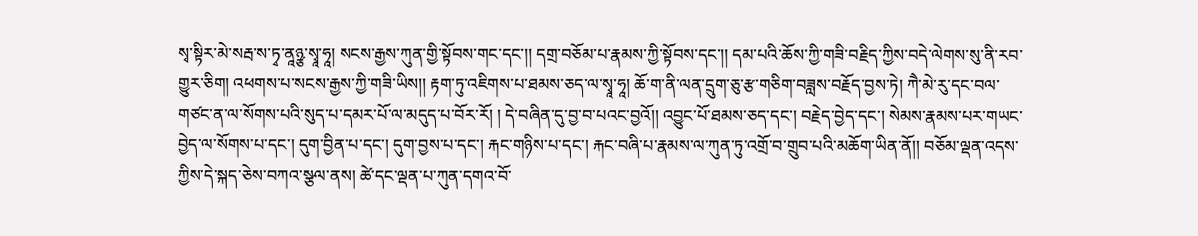སྭ་སྟིར་མེ་སརྦ་ས་ཏྭ་ནཱཉྩ་སྭཱ་ཧཱ། སངས་རྒྱས་ཀུན་གྱི་སྟོབས་གང་དང་།། དགྲ་བཅོམ་པ་རྣམས་ཀྱི་སྟོབས་དང་།། དམ་པའི་ཆོས་ཀྱི་གཟི་བརྗིད་ཀྱིས་བདེ་ལེགས་སུ་ནི་རབ་གྱུར་ཅིག། འཕགས་པ་སངས་རྒྱས་ཀྱི་གཟི་ཡིས།། རྟག་ཏུ་འཇིགས་པ་ཐམས་ཅད་ལ་སྭཱ་ཧཱ། ཆོ་ག་ནི་ལན་དྲུག་ཅུ་རྩ་གཅིག་བཟླས་བརྗོད་བྱས་ཏེ། ཀཻ་མེ་རུ་དང་བལ་གཙང་ན་ལ་སོགས་པའི་སུད་པ་དམར་པོ་ལ་མདུད་པ་བོར་རོ། ། དེ་བཞིན་དུ་བྱ་བ་པའང་བྱའོ།། འབྱུང་པོ་ཐམས་ཅད་དང་། བརྗེད་བྱེད་དང་། སེམས་རྣམས་པར་གཡང་བྱེད་ལ་སོགས་པ་དང་། དུག་བྱིན་པ་དང་། དུག་བྱས་པ་དང་། རྐང་གཉིས་པ་དང་། རྐང་བཞི་པ་རྣམས་ལ་ཀུན་ཏུ་འགྲོ་བ་གྲུབ་པའི་མཆོག་ཡིན་ནོ།། བཅོམ་ལྡན་འདས་ཀྱིས་དེ་སྐད་ཅེས་བཀའ་སྩལ་ནས། ཚེ་དང་ལྡན་པ་ཀུན་དགའ་བོ་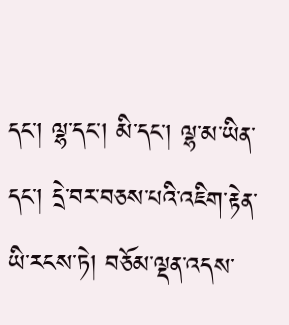དང་། ལྷ་དང་། མི་དང་། ལྷ་མ་ཡིན་དང་། དྲེ་བར་བཅས་པའི་འཇིག་རྟེན་ཡི་རངས་ཏེ། བཅོམ་ལྡན་འདས་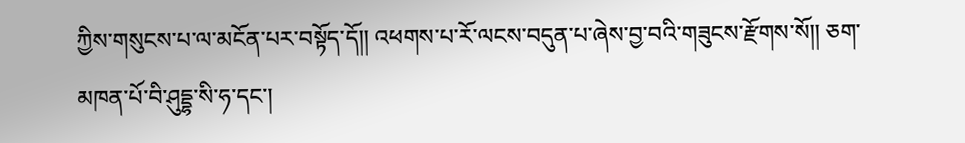ཀྱིས་གསུངས་པ་ལ་མངོན་པར་བསྟོད་དོ།། འཕགས་པ་རོ་ལངས་བདུན་པ་ཞེས་བྱ་བའི་གཟུངས་རྫོགས་སོ།། ཅག་མཁན་པོ་བི་ཤུདྡྷ་སི་ཧ་དང་།